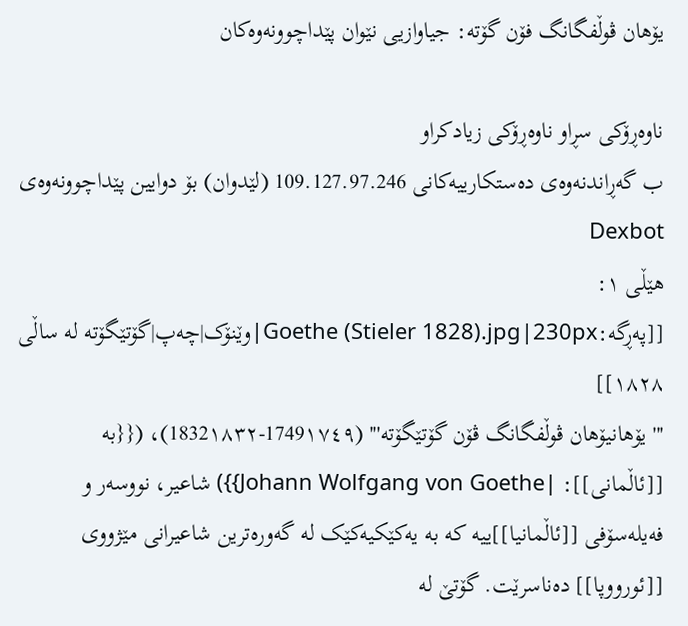یۆھان ڤوڵفگانگ فۆن گۆتە: جیاوازیی نێوان پێداچوونەوەکان

ناوەڕۆکی سڕاو ناوەڕۆکی زیادکراو
ب گەڕاندنەوەی دەستکارییەکانی 109.127.97.246 (لێدوان) بۆ دوایین پێداچوونەوەی Dexbot
ھێڵی ١:
[[پەڕگە:Goethe (Stieler 1828).jpg|230px|وێنۆک|چەپ|گۆتێگۆتە لە ساڵی ١٨٢٨]]
'''یۆهانیۆھان ڤوڵفگانگ ڤۆن گۆتێگۆتە''' (1749١٧٤٩-1832١٨٣٢)، ({{بە [[ئاڵمانی]]: |Johann Wolfgang von Goethe}}) شاعیر، نووسەر و فەیلەسۆفی [[ئاڵمانیا]]ییە کە بە یەکێكیەکێک لە گەورەترین شاعیرانی مێژووی [[ئورووپا]] دەناسرێت. گۆتێ لە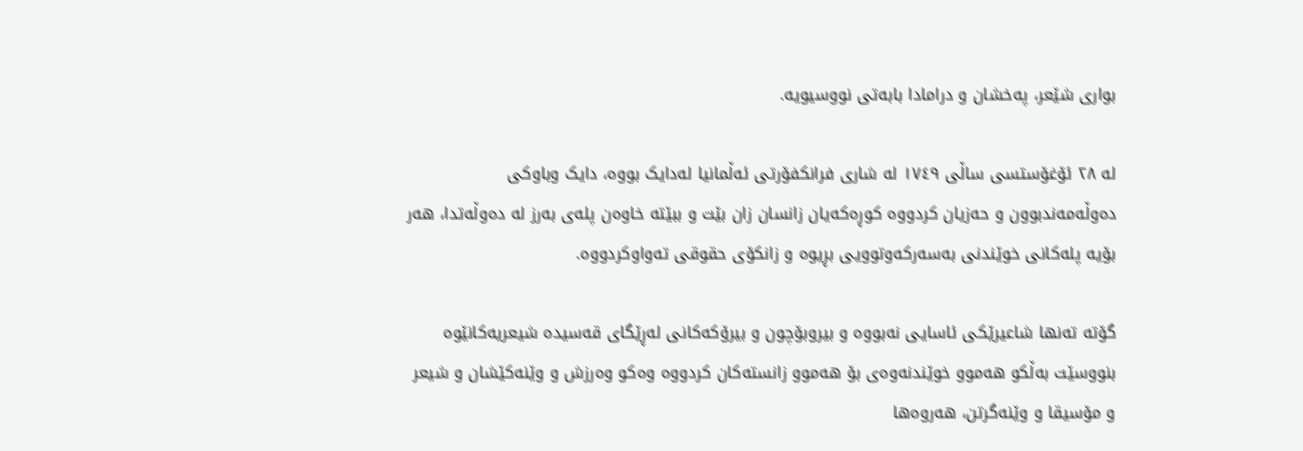بواری شێعر، پەخشان و درامادا بابەتی نووسیویە.

لە ٢٨ ئۆغۆستسی ساڵی ١٧٤٩ لە شاری فرانکفۆرتی ئەڵمانیا لەدایک بووە، دایک وباوکی دەوڵەمەندبوون و حەزیان کردووە کوڕەکەیان زانسان زان بێت و ببێتە خاوەن پلەی بەرز لە دەوڵەتدا، ھەر بۆیە پلەکانی خوێندنی بەسەرکەوتوویی بڕیوە و زانکۆی حقوقی تەواوکردووە.

گۆتە تەنھا شاعیرێکی ئاسایی نەبووە و بیروبۆچون و بیرۆکەکانی لەڕێگای قەسیدە شیعریەکانێوە بنووسێت بەڵکو ھەموو خوێندنەوەی بۆ ھەموو زانستەکان کردووە وەکو وەرزش و وێنەکێشان و شیعر و مۆسیقا و وێنەگرتن، ھەروەھا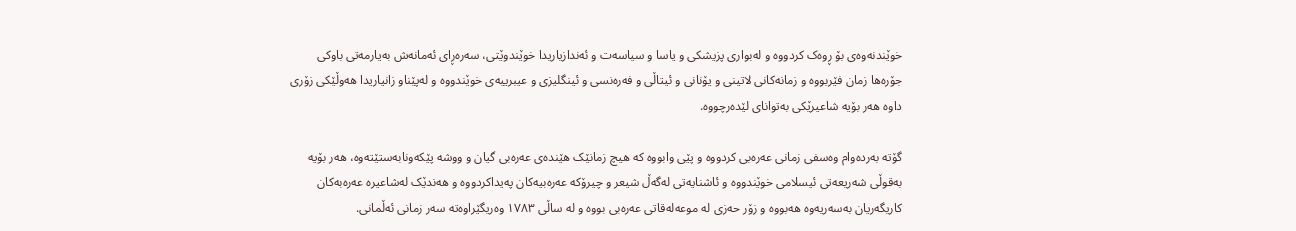خوێندنەوەی بۆ ڕوەک کردووە و لەبواری پزیشکی و یاسا و سیاسەت و ئەندازیاریدا خوێندوێتی، سەرەڕای ئەمانەش بەیارمەتی باوکی جۆرەھا زمان فێربووە و زمانەکانی لاتینی و یۆنانی و ئیتاڵی و فەرەنسی و ئینگلیزی و عیبرییەی خوێندووە و لەپێناو زانیاریدا ھەوڵێکی زۆری داوە ھەر بۆیە شاعیرێکی بەتوانای لێدەرچووە.

گۆتە بەردەوام وەسفی زمانی عەرەبی کردووە و پێی وابووە کە ھیچ زمانێک ھێندەی عەرەبی گیان و ووشە پێکەونابەستێتەوە، ھەر بۆیە بەقوڵی شەریعەتی ئیسلامی خوێندووە و ئاشنایەتی لەگەڵ شیعر و چیرۆکە عەرەبیەکان پەیداکردووە و ھەندێک لەشاعیرە عەرەبەکان کاریگەریان بەسەریەوە ھەبووە و زۆر حەزی لە موعەلەقاتی عەرەبی بووە و لە ساڵی ١٧٨٣ وەریگێراوەتە سەر زمانی ئەڵمانی.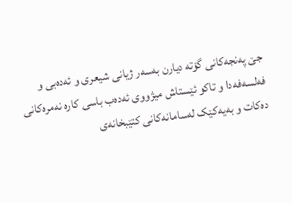جێ پەنجەکانی گۆتە دیارن بەسەر ژیانی شیعری و ئەدەبی و فەلسەفەدا و تاکو ئێستاش میژووی ئەدەب باسی کارە نەمرەکانی دەکات و بەیەکێک لەسامانەکانی کتێبخانەی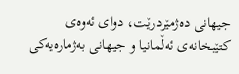جیھانی دەژمێردرێت، دوای ئەوەی کتێبخانەی ئەڵمانیا و جیھانی بەژمارەیەکی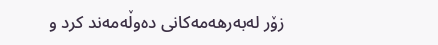زۆر لەبەرھەمەکانی دەوڵەمەند کرد و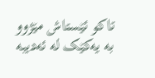تاکو ئێستاش مێژوو بە یەکێک لە ئەدیبە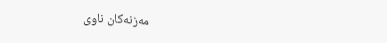مەزنەکان ناوی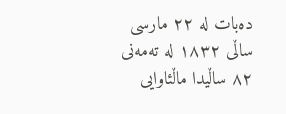دەبات لە ٢٢ مارسی ساڵی ١٨٣٢ لە تەمەنی ٨٢ ساڵیدا ماڵئاوایی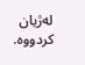لەژیان کردووە.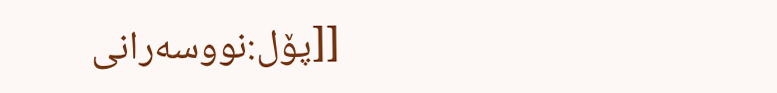[[پۆل:نووسەرانی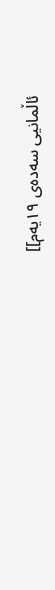ئاڵمانیی سەدەی ١٩یەم]]